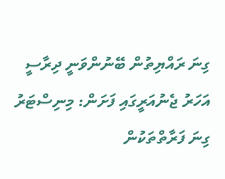ގިނަ ރައްޔިތުން ބޭނުންވަނީ ދިރާސީ އަހަރު ޖެނުއަރީގައި ފަށަން: މިނިސްޓަރު
ގިނަ ފަރާތްތަކުން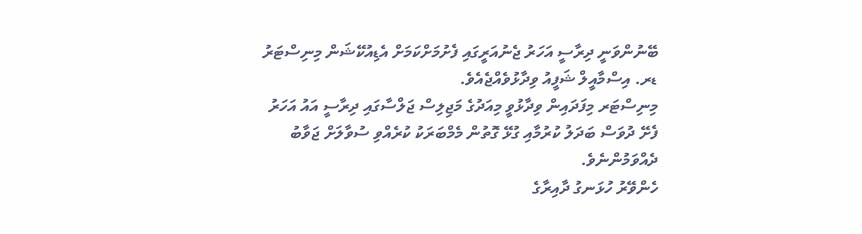ބޭނުންވަނީ ދިރާސީ އަހަރު ޖެނުއަރީގައި ފެށުމަށްކަމަށް އެޑިއުކޭޝަން މިނިސްޓަރު ޑރ. އިސްމާއީލް ޝަފީއު ވިދާޅުވެއްޖެއެވެ.
މިނިސްޓަރ މިފަދައިން ވިދާޅުވީ މިއަދުގެ މަޖިލިސް ޖަލްސާގައި ދިރާސީ އައު އަހަރު ފެށޭ ދުވަސް ބަދަލު ކުރުމާއި ގުޅޭ ގޮތުން މެމްބަރަކު ކުރެއްވި ސުވާލަށް ޖަވާބު ދެއްވަމުންނެވެ.
ހެންވޭރު ހުޅަނގު ދާއިރާގެ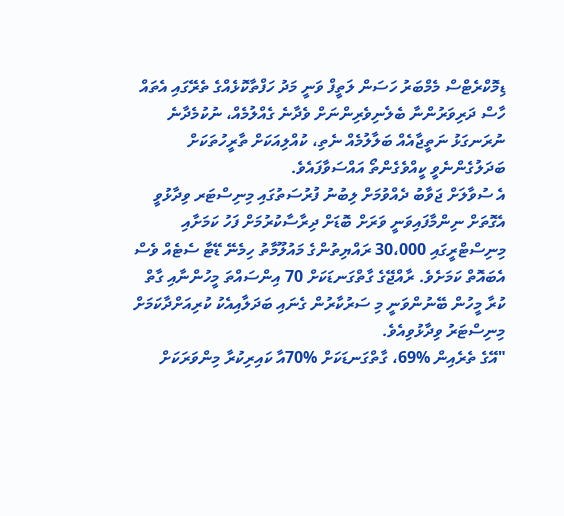ޑިމޮކްރެޓްސް މެމްބަރު ހަސަން ލަތީފް ވަނީ މަދު ހަފްތާކޮޅެއްގެ ތެރޭގައި އެތައް ހާސް ދަރިވަރުންނާ ބެލެނިވެރިންނަށް ވެދާނެ ގެއްލުމެއް، ނުކުމެދާނެ ނުރަނގަޅު ނަތީޖާއެއް ބަލާލުމެއް ނެތި، ކުއްލިއަކަށް ތާރީހުތަކަށް ބަދަލުގެންނެވީ ކީއްވެގެންތޯ އައްސަވާފައެވެ.
އެ ސުވާލަށް ޖަވާބު ދެއްވުމަށް ލިބުނު ފުރުސަތުގައި މިނިސްޓަރ ވިދާޅުވީ އެގޮތަށް ނިންމާފައިވަނީ ވަރަށް ބޮޑަށް ދިރާސާކުރުމަށް ފަހު ކަމަށާއި މިނިސްޓްރީގައި 30،000 ރައްޔިތުންގެ މައުލޫމާތު ހިމެނޭ ޑޭޓާ ސެޓެއް ވެސް އެބައޮތް ކަމަށެވެ. ރާއްޖޭގެ ގާތްގަނޑަކަށް 70 އިންސައްތަ މީހުންނާއި ގާތް ކުރާ މީހުން ބޭނުންވަނީ މި ސަރުކާރުން ގެނައި ބަދަލާއިއެކު ކުރިއަށްދާކަމަށް މިނިސްޓަރު ވިދާޅުވިއެވެ.
"އޭގެ ތެރެއިން %69، ގާތްގަނޑަކަށް %70އާ ކައިރިކުރާ މިންވަރަކަށް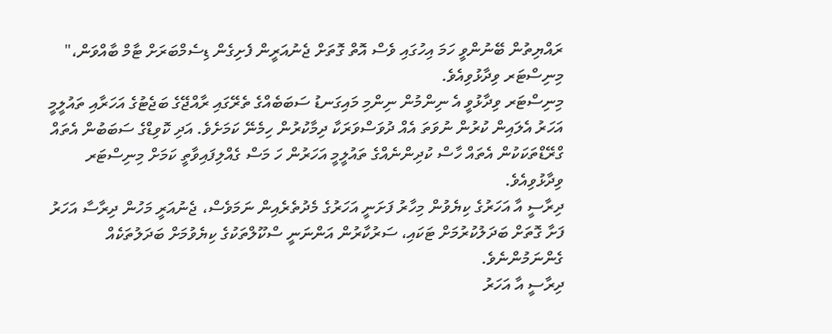ރައްޔިތުން ބޭނުންވީ ހަމަ އިހުގައި ވެސް އޮތް ގޮތަށް ޖެނުއަރީން ފެށިގެން ޑިސެމްބަރަށް ޓާމް ބާއްވަން،" މިނިސްޓަރ ވިދާޅުވިއެވެ.
މިނިސްޓަރ ވިދާޅުވީ އެ ނިންމުން ނިންމި މައިގަނޑު ސަބަބެއްގެ ތެރޭގައި ރާއްޖޭގެ ބަޖެޓުގެ އަހަރާއި ތައުލީމީ އަހަރު އެލައިން ކުރުން ނުވަތަ އެއް ދުވަސްވަރަކާ ދިމާކުރުން ހިމެނޭ ކަމަށެވެ. އަދި ކޮވިޑްގެ ސަބަބުން އެތައް ގްރޭޑްތަކަކުން އެތައް ހާސް ކުދިންނެއްގެ ތައުލީމީ އަހަރުން ހަ މަސް ގެއްލިފައިވާތީ ކަމަށް މިނިސްޓަރ ވިދާޅުވިއެވެ.
ދިރާސީ އާ އަހަރުގެ ކިޔެވުން މިހާރު ފަށަނީ އަހަރުގެ މެދުތެރެއިން ނަމަވެސް، ޖެނުއަރީ މަހުން ދިރާސާ އަހަރު ފަށާ ގޮތަށް ބަދަލުކުރުމަށް ޓަކައި، ސަރުކާރުން އަންނަނީ ސްކޫލްތަކުގެ ކިޔެވުމަށް ބަދަލުތަކެއް ގެންނަމުންނެވެ.
ދިރާސީ އާ އަހަރު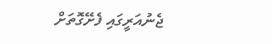ޖެނުއަރީގައި ފެށޭގޮތަށް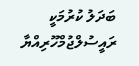ބަދަލު ކުރުމަކީ ރައީސުލްޖުމްހޫރިއްޔާ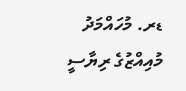ޑރ. މުހައްމަދު މުއިއްޒުގެ ރިޔާސީ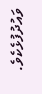ވައުދުފުޅެކެވެ.